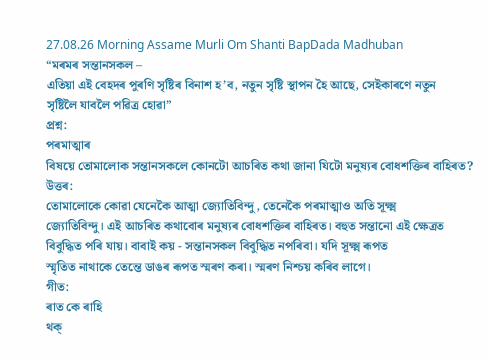27.08.26 Morning Assame Murli Om Shanti BapDada Madhuban
“মৰমৰ সন্তানসকল –
এতিয়া এই বেহদৰ পুৰণি সৃষ্টিৰ বিনাশ হ’ব, নতুন সৃষ্টি স্থাপন হৈ আছে, সেইকাৰণে নতুন
সৃষ্টিলৈ যাবলৈ পৱিত্ৰ হোৱা”
প্ৰশ্ন:
পৰমাত্মাৰ
বিষয়ে তোমালোক সন্তানসকলে কোনটো আচৰিত কথা জানা যিটো মনুষ্যৰ বোধশক্তিৰ বাহিৰত?
উত্তৰ:
তোমালোকে কোৱা যেনেকৈ আত্মা জ্যোতিবিন্দু, তেনেকৈ পৰমাত্মাও অতি সূক্ষ্ম
জ্যোতিবিন্দু। এই আচৰিত কথাবোৰ মনুষ্যৰ বোধশক্তিৰ বাহিৰত। বহুত সন্তানো এই ক্ষেত্ৰত
বিবুদ্ধিত পৰি যায়। বাবাই কয় - সন্তানসকল বিবুদ্ধিত নপৰিবা। যদি সূক্ষ্ম ৰূপত
স্মৃতিত নাথাকে তেন্তে ডাঙৰ ৰূপত স্মৰণ কৰা। স্মৰণ নিশ্চয় কৰিব লাগে।
গীত:
ৰাত কে ৰাহি
থক্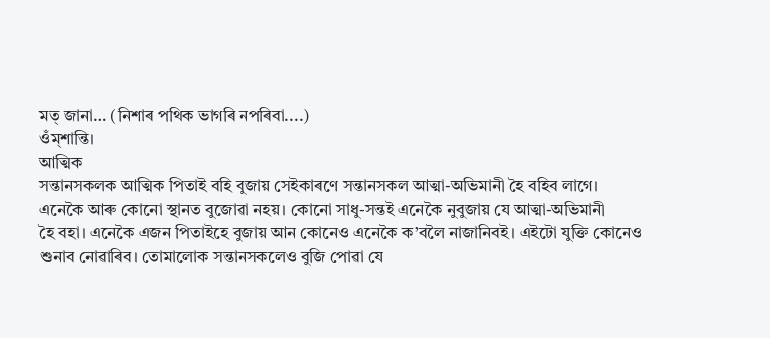মত্ জানা… (নিশাৰ পথিক ভাগৰি নপৰিবা....)
ওঁম্শান্তি।
আত্মিক
সন্তানসকলক আত্মিক পিতাই বহি বুজায় সেইকাৰণে সন্তানসকল আত্মা-অভিমানী হৈ বহিব লাগে।
এনেকৈ আৰু কোনো স্থানত বুজোৱা নহয়। কোনো সাধু-সন্তই এনেকৈ নুবুজায় যে আত্মা-অভিমানী
হৈ বহা। এনেকৈ এজন পিতাইহে বুজায় আন কোনেও এনেকৈ ক’বলৈ নাজানিবই। এইটো যুক্তি কোনেও
শুনাব নোৱাৰিব। তোমালোক সন্তানসকলেও বুজি পোৱা যে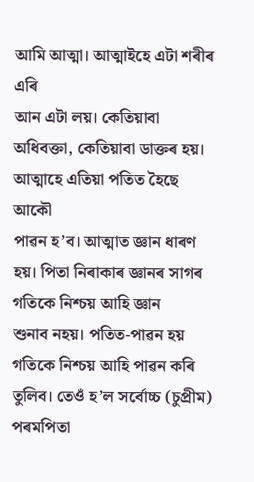আমি আত্মা। আত্মাইহে এটা শৰীৰ এৰি
আন এটা লয়। কেতিয়াবা অধিবক্তা, কেতিয়াবা ডাক্তৰ হয়। আত্মাহে এতিয়া পতিত হৈছে আকৌ
পাৱন হ’ব। আত্মাত জ্ঞান ধাৰণ হয়। পিতা নিৰাকাৰ জ্ঞানৰ সাগৰ গতিকে নিশ্চয় আহি জ্ঞান
শুনাব নহয়। পতিত-পাৱন হয় গতিকে নিশ্চয় আহি পাৱন কৰি তুলিব। তেওঁ হ’ল সৰ্বোচ্চ (চুপ্ৰীম)
পৰমপিতা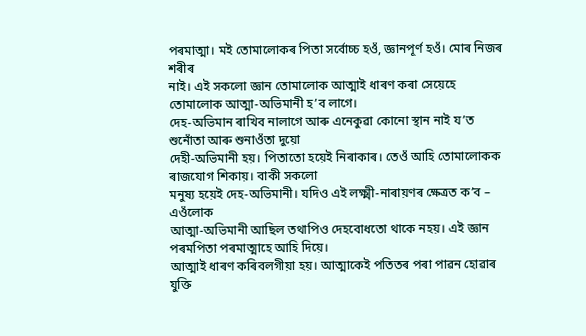পৰমাত্মা। মই তোমালোকৰ পিতা সৰ্বোচ্চ হওঁ, জ্ঞানপূৰ্ণ হওঁ। মোৰ নিজৰ শৰীৰ
নাই। এই সকলো জ্ঞান তোমালোক আত্মাই ধাৰণ কৰা সেয়েহে তোমালোক আত্মা-অভিমানী হ’ব লাগে।
দেহ-অভিমান ৰাখিব নালাগে আৰু এনেকুৱা কোনো স্থান নাই য’ত শুনোঁতা আৰু শুনাওঁতা দুয়ো
দেহী-অভিমানী হয়। পিতাতো হয়েই নিৰাকাৰ। তেওঁ আহি তোমালোকক ৰাজযোগ শিকায়। বাকী সকলো
মনুষ্য হয়েই দেহ-অভিমানী। যদিও এই লক্ষ্মী-নাৰায়ণৰ ক্ষেত্ৰত ক’ব – এওঁলোক
আত্মা-অভিমানী আছিল তথাপিও দেহবোধতো থাকে নহয়। এই জ্ঞান পৰমপিতা পৰমাত্মাহে আহি দিয়ে।
আত্মাই ধাৰণ কৰিবলগীয়া হয়। আত্মাকেই পতিতৰ পৰা পাৱন হোৱাৰ যুক্তি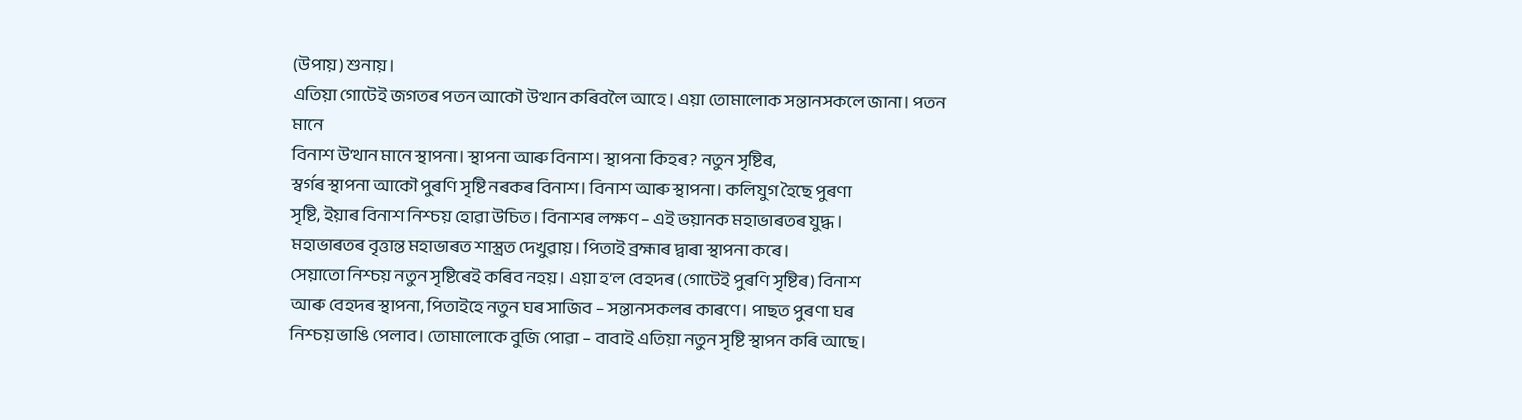(উপায়) শুনায়।
এতিয়া গোটেই জগতৰ পতন আকৌ উত্থান কৰিবলৈ আহে। এয়া তোমালোক সন্তানসকলে জানা। পতন মানে
বিনাশ উত্থান মানে স্থাপনা। স্থাপনা আৰু বিনাশ। স্থাপনা কিহৰ? নতুন সৃষ্টিৰ,
স্বৰ্গৰ স্থাপনা আকৌ পুৰণি সৃষ্টি নৰকৰ বিনাশ। বিনাশ আৰু স্থাপনা। কলিযুগ হৈছে পুৰণা
সৃষ্টি, ইয়াৰ বিনাশ নিশ্চয় হোৱা উচিত। বিনাশৰ লক্ষণ – এই ভয়ানক মহাভাৰতৰ যুদ্ধ।
মহাভাৰতৰ বৃত্তান্ত মহাভাৰত শাস্ত্ৰত দেখুৱায়। পিতাই ব্ৰহ্মাৰ দ্বাৰা স্থাপনা কৰে।
সেয়াতো নিশ্চয় নতুন সৃষ্টিৰেই কৰিব নহয়। এয়া হ’ল বেহদৰ (গোটেই পুৰণি সৃষ্টিৰ) বিনাশ
আৰু বেহদৰ স্থাপনা, পিতাইহে নতুন ঘৰ সাজিব – সন্তানসকলৰ কাৰণে। পাছত পুৰণা ঘৰ
নিশ্চয় ভাঙি পেলাব। তোমালোকে বুজি পোৱা – বাবাই এতিয়া নতুন সৃষ্টি স্থাপন কৰি আছে।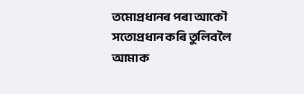তমোপ্ৰধানৰ পৰা আকৌ সতোপ্ৰধান কৰি তুলিবলৈ আমাক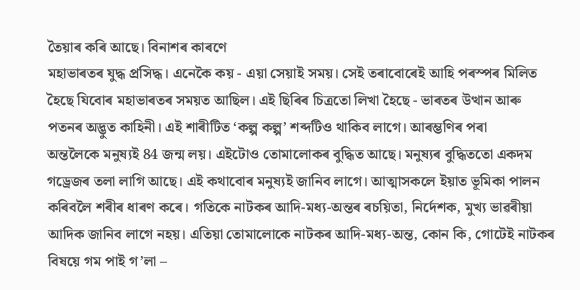তৈয়াৰ কৰি আছে। বিনাশৰ কাৰণে
মহাভাৰতৰ যুদ্ধ প্ৰসিদ্ধ। এনেকৈ কয় - এয়া সেয়াই সময়। সেই তৰাবোৰেই আহি পৰস্পৰ মিলিত
হৈছে যিবোৰ মহাভাৰতৰ সময়ত আছিল। এই ছিৰিৰ চিত্ৰতো লিখা হৈছে - ভাৰতৰ উত্থান আৰু
পতনৰ অদ্ভুত কাহিনী। এই শাৰীটিত ‘কল্প কল্প’ শব্দটিও থাকিব লাগে। আৰম্ভণিৰ পৰা
অন্তলৈকে মনুষ্যই 84 জন্ম লয়। এইটোও তোমালোকৰ বুদ্ধিত আছে। মনুষ্যৰ বুদ্ধিততো একদম
গড্ৰেজৰ তলা লাগি আছে। এই কথাবোৰ মনুষ্যই জানিব লাগে। আত্মাসকলে ইয়াত ভূমিকা পালন
কৰিবলৈ শৰীৰ ধাৰণ কৰে। গতিকে নাটকৰ আদি-মধ্য-অন্তৰ ৰচয়িতা, নিৰ্দেশক, মুখ্য ভাৱৰীয়া
আদিক জানিব লাগে নহয়। এতিয়া তোমালোকে নাটকৰ আদি-মধ্য-অন্ত, কোন কি, গোটেই নাটকৰ
বিষয়ে গম পাই গ’লা –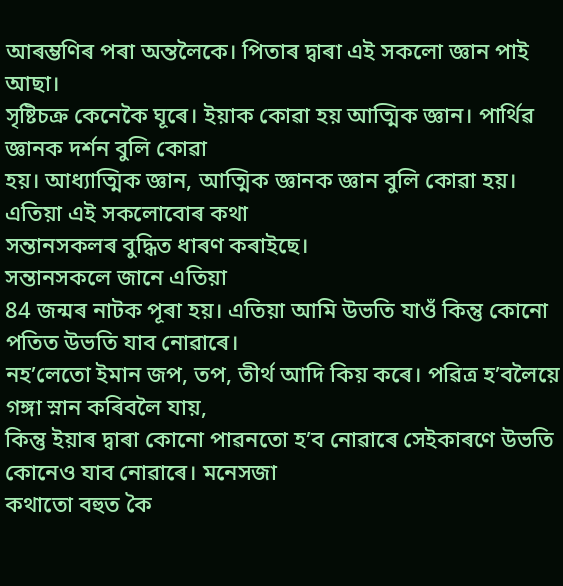আৰম্ভণিৰ পৰা অন্তলৈকে। পিতাৰ দ্বাৰা এই সকলো জ্ঞান পাই আছা।
সৃষ্টিচক্ৰ কেনেকৈ ঘূৰে। ইয়াক কোৱা হয় আত্মিক জ্ঞান। পাৰ্থিৱ জ্ঞানক দৰ্শন বুলি কোৱা
হয়। আধ্যাত্মিক জ্ঞান, আত্মিক জ্ঞানক জ্ঞান বুলি কোৱা হয়। এতিয়া এই সকলোবোৰ কথা
সন্তানসকলৰ বুদ্ধিত ধাৰণ কৰাইছে।
সন্তানসকলে জানে এতিয়া
84 জন্মৰ নাটক পূৰা হয়। এতিয়া আমি উভতি যাওঁ কিন্তু কোনো পতিত উভতি যাব নোৱাৰে।
নহ’লেতো ইমান জপ, তপ, তীৰ্থ আদি কিয় কৰে। পৱিত্ৰ হ’বলৈয়ে গঙ্গা স্নান কৰিবলৈ যায়,
কিন্তু ইয়াৰ দ্বাৰা কোনো পাৱনতো হ’ব নোৱাৰে সেইকাৰণে উভতি কোনেও যাব নোৱাৰে। মনেসজা
কথাতো বহুত কৈ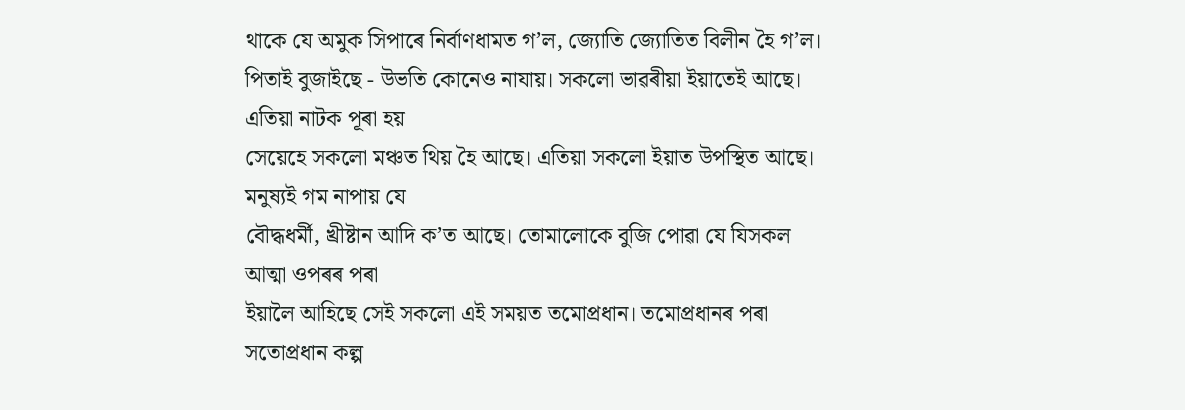থাকে যে অমুক সিপাৰে নিৰ্বাণধামত গ’ল, জ্যোতি জ্যোতিত বিলীন হৈ গ’ল।
পিতাই বুজাইছে - উভতি কোনেও নাযায়। সকলো ভাৱৰীয়া ইয়াতেই আছে। এতিয়া নাটক পূৰা হয়
সেয়েহে সকলো মঞ্চত থিয় হৈ আছে। এতিয়া সকলো ইয়াত উপস্থিত আছে। মনুষ্যই গম নাপায় যে
বৌদ্ধধৰ্মী, খ্ৰীষ্টান আদি ক’ত আছে। তোমালোকে বুজি পোৱা যে যিসকল আত্মা ওপৰৰ পৰা
ইয়ালৈ আহিছে সেই সকলো এই সময়ত তমোপ্ৰধান। তমোপ্ৰধানৰ পৰা সতোপ্ৰধান কল্প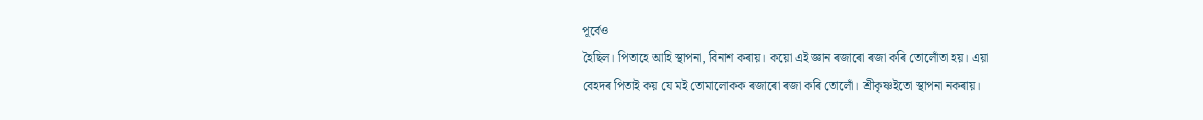পূৰ্বেও
হৈছিল। পিতাহে আহি স্থাপনা, বিনাশ কৰায়। কয়ো এই জ্ঞান ৰজাৰো ৰজা কৰি তোলোঁতা হয়। এয়া
বেহদৰ পিতাই কয় যে মই তোমালোকক ৰজাৰো ৰজা কৰি তোলোঁ। শ্ৰীকৃষ্ণইতো স্থাপনা নকৰায়।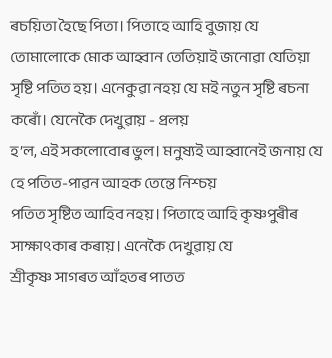ৰচয়িতা হৈছে পিতা। পিতাহে আহি বুজায় যে তোমালোকে মোক আহ্বান তেতিয়াই জনোৱা যেতিয়া
সৃষ্টি পতিত হয়। এনেকুৱা নহয় যে মই নতুন সৃষ্টি ৰচনা কৰোঁ। যেনেকৈ দেখুৱায় - প্ৰলয়
হ’ল, এই সকলোবোৰ ভুল। মনুষ্যই আহ্বানেই জনায় যে হে পতিত-পাৱন আহক তেন্তে নিশ্চয়
পতিত সৃষ্টিত আহিব নহয়। পিতাহে আহি কৃষ্ণপুৰীৰ সাক্ষাৎকাৰ কৰায়। এনেকৈ দেখুৱায় যে
শ্ৰীকৃষ্ণ সাগৰত আঁহতৰ পাতত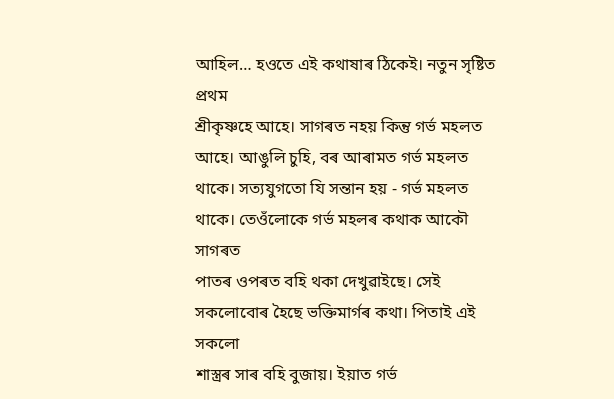আহিল… হওতে এই কথাষাৰ ঠিকেই। নতুন সৃষ্টিত প্ৰথম
শ্ৰীকৃষ্ণহে আহে। সাগৰত নহয় কিন্তু গৰ্ভ মহলত আহে। আঙুলি চুহি, বৰ আৰামত গৰ্ভ মহলত
থাকে। সত্যযুগতো যি সন্তান হয় - গৰ্ভ মহলত থাকে। তেওঁলোকে গৰ্ভ মহলৰ কথাক আকৌ সাগৰত
পাতৰ ওপৰত বহি থকা দেখুৱাইছে। সেই সকলোবোৰ হৈছে ভক্তিমাৰ্গৰ কথা। পিতাই এই সকলো
শাস্ত্ৰৰ সাৰ বহি বুজায়। ইয়াত গৰ্ভ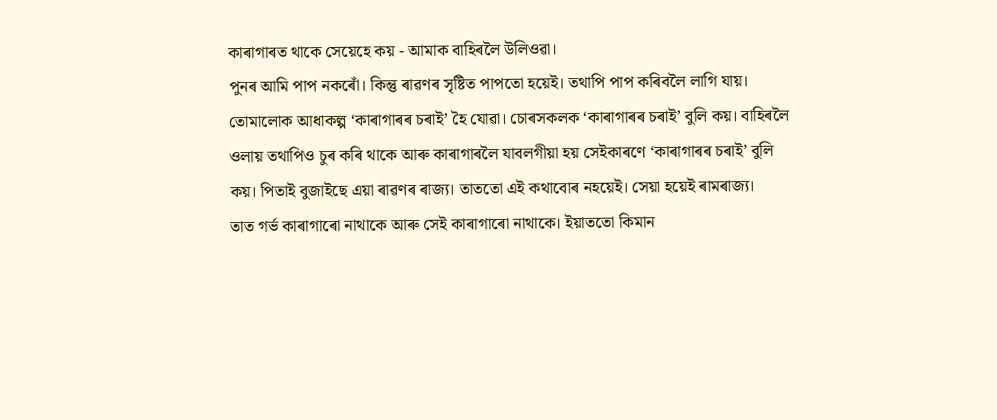কাৰাগাৰত থাকে সেয়েহে কয় - আমাক বাহিৰলৈ উলিওৱা।
পুনৰ আমি পাপ নকৰোঁ। কিন্তু ৰাৱণৰ সৃষ্টিত পাপতো হয়েই। তথাপি পাপ কৰিবলৈ লাগি যায়।
তোমালোক আধাকল্প ‘কাৰাগাৰৰ চৰাই’ হৈ যোৱা। চোৰসকলক ‘কাৰাগাৰৰ চৰাই’ বুলি কয়। বাহিৰলৈ
ওলায় তথাপিও চুৰ কৰি থাকে আৰু কাৰাগাৰলৈ যাবলগীয়া হয় সেইকাৰণে ‘কাৰাগাৰৰ চৰাই’ বুলি
কয়। পিতাই বুজাইছে এয়া ৰাৱণৰ ৰাজ্য। তাততো এই কথাবোৰ নহয়েই। সেয়া হয়েই ৰামৰাজ্য।
তাত গৰ্ভ কাৰাগাৰো নাথাকে আৰু সেই কাৰাগাৰো নাথাকে। ইয়াততো কিমান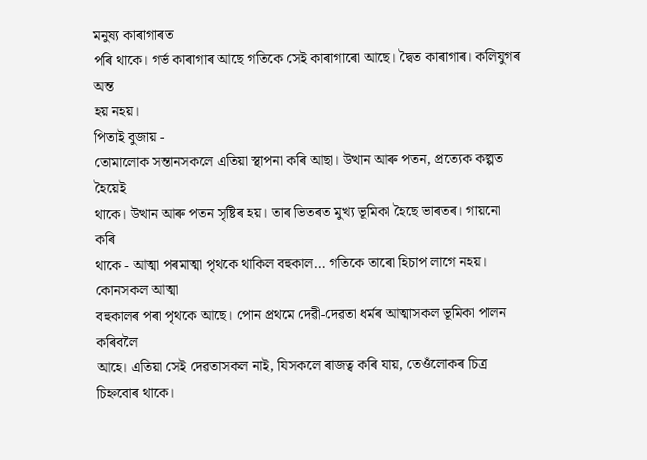মনুষ্য কাৰাগাৰত
পৰি থাকে। গৰ্ভ কাৰাগাৰ আছে গতিকে সেই কাৰাগাৰো আছে। দ্বৈত কাৰাগাৰ। কলিযুগৰ অন্ত
হয় নহয়।
পিতাই বুজায় -
তোমালোক সন্তানসকলে এতিয়া স্থাপনা কৰি আছা। উত্থান আৰু পতন, প্ৰত্যেক কল্পত হৈয়েই
থাকে। উত্থান আৰু পতন সৃষ্টিৰ হয়। তাৰ ভিতৰত মুখ্য ভূমিকা হৈছে ভাৰতৰ। গায়নো কৰি
থাকে - আত্মা পৰমাত্মা পৃথকে থাকিল বহুকাল… গতিকে তাৰো হিচাপ লাগে নহয়। কোনসকল আত্মা
বহুকালৰ পৰা পৃথকে আছে। পোন প্ৰথমে দেৱী-দেৱতা ধৰ্মৰ আত্মাসকল ভূমিকা পালন কৰিবলৈ
আহে। এতিয়া সেই দেৱতাসকল নাই, যিসকলে ৰাজত্ব কৰি যায়, তেওঁলোকৰ চিত্ৰ চিহ্নবোৰ থাকে।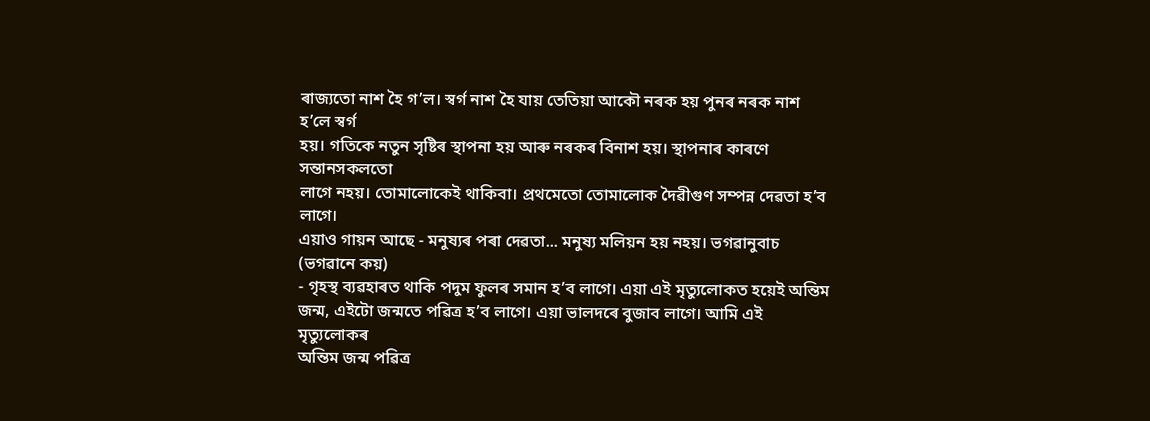ৰাজ্যতো নাশ হৈ গ’ল। স্বৰ্গ নাশ হৈ যায় তেতিয়া আকৌ নৰক হয় পুনৰ নৰক নাশ হ’লে স্বৰ্গ
হয়। গতিকে নতুন সৃষ্টিৰ স্থাপনা হয় আৰু নৰকৰ বিনাশ হয়। স্থাপনাৰ কাৰণে সন্তানসকলতো
লাগে নহয়। তোমালোকেই থাকিবা। প্ৰথমেতো তোমালোক দৈৱীগুণ সম্পন্ন দেৱতা হ’ব লাগে।
এয়াও গায়ন আছে - মনুষ্যৰ পৰা দেৱতা... মনুষ্য মলিয়ন হয় নহয়। ভগৱানুবাচ (ভগৱানে কয়)
- গৃহস্থ ব্যৱহাৰত থাকি পদুম ফুলৰ সমান হ’ব লাগে। এয়া এই মৃত্যুলোকত হয়েই অন্তিম
জন্ম, এইটো জন্মতে পৱিত্ৰ হ’ব লাগে। এয়া ভালদৰে বুজাব লাগে। আমি এই মৃত্যুলোকৰ
অন্তিম জন্ম পৱিত্ৰ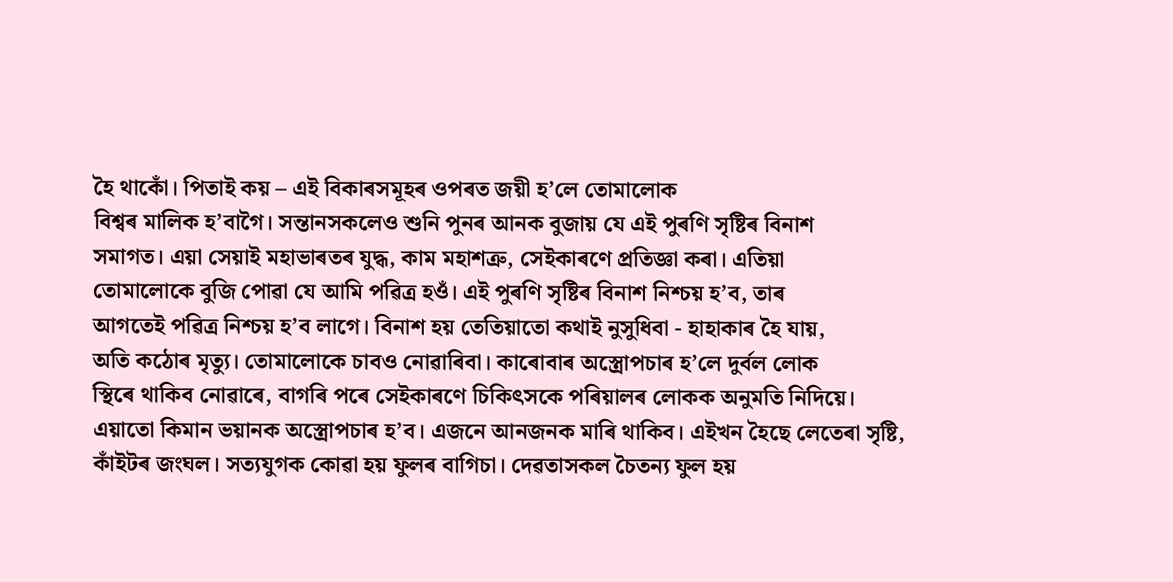হৈ থাকোঁ। পিতাই কয় – এই বিকাৰসমূহৰ ওপৰত জয়ী হ’লে তোমালোক
বিশ্বৰ মালিক হ’বাগৈ। সন্তানসকলেও শুনি পুনৰ আনক বুজায় যে এই পুৰণি সৃষ্টিৰ বিনাশ
সমাগত। এয়া সেয়াই মহাভাৰতৰ যুদ্ধ, কাম মহাশত্ৰু, সেইকাৰণে প্ৰতিজ্ঞা কৰা। এতিয়া
তোমালোকে বুজি পোৱা যে আমি পৱিত্ৰ হওঁ। এই পুৰণি সৃষ্টিৰ বিনাশ নিশ্চয় হ’ব, তাৰ
আগতেই পৱিত্ৰ নিশ্চয় হ’ব লাগে। বিনাশ হয় তেতিয়াতো কথাই নুসুধিবা - হাহাকাৰ হৈ যায়,
অতি কঠোৰ মৃত্যু। তোমালোকে চাবও নোৱাৰিবা। কাৰোবাৰ অস্ত্ৰোপচাৰ হ’লে দুৰ্বল লোক
স্থিৰে থাকিব নোৱাৰে, বাগৰি পৰে সেইকাৰণে চিকিৎসকে পৰিয়ালৰ লোকক অনুমতি নিদিয়ে।
এয়াতো কিমান ভয়ানক অস্ত্ৰোপচাৰ হ’ব। এজনে আনজনক মাৰি থাকিব। এইখন হৈছে লেতেৰা সৃষ্টি,
কাঁইটৰ জংঘল। সত্যযুগক কোৱা হয় ফুলৰ বাগিচা। দেৱতাসকল চৈতন্য ফুল হয়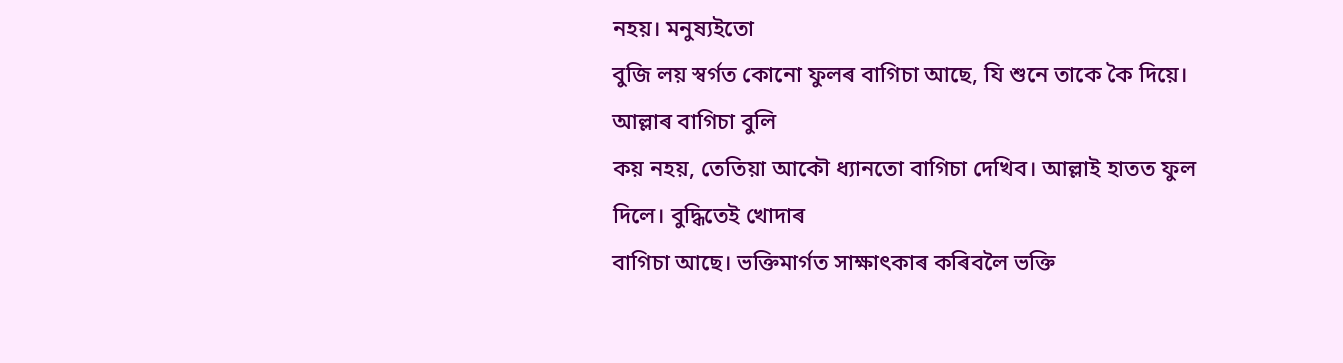নহয়। মনুষ্যইতো
বুজি লয় স্বৰ্গত কোনো ফুলৰ বাগিচা আছে, যি শুনে তাকে কৈ দিয়ে। আল্লাৰ বাগিচা বুলি
কয় নহয়, তেতিয়া আকৌ ধ্যানতো বাগিচা দেখিব। আল্লাই হাতত ফুল দিলে। বুদ্ধিতেই খোদাৰ
বাগিচা আছে। ভক্তিমাৰ্গত সাক্ষাৎকাৰ কৰিবলৈ ভক্তি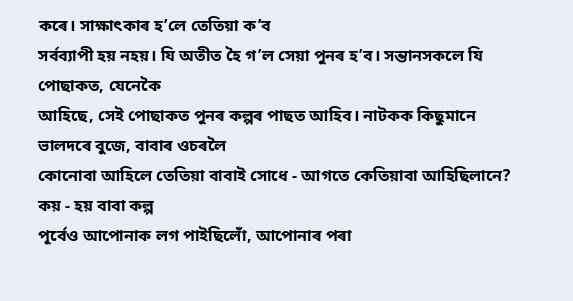কৰে। সাক্ষাৎকাৰ হ’লে তেতিয়া ক’ব
সৰ্বব্যাপী হয় নহয়। যি অতীত হৈ গ’ল সেয়া পুনৰ হ’ব। সন্তানসকলে যি পোছাকত, যেনেকৈ
আহিছে, সেই পোছাকত পুনৰ কল্পৰ পাছত আহিব। নাটকক কিছুমানে ভালদৰে বুজে, বাবাৰ ওচৰলৈ
কোনোবা আহিলে তেতিয়া বাবাই সোধে - আগতে কেতিয়াবা আহিছিলানে? কয় - হয় বাবা কল্প
পূৰ্বেও আপোনাক লগ পাইছিলোঁ, আপোনাৰ পৰা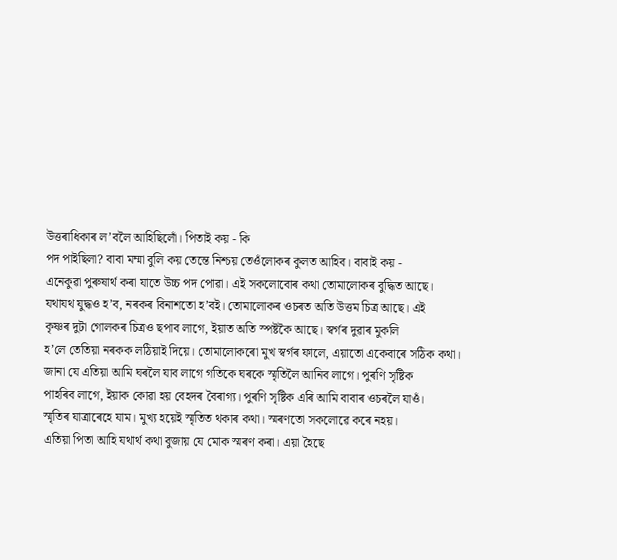উত্তৰাধিকাৰ ল’বলৈ আহিছিলোঁ। পিতাই কয় - কি
পদ পাইছিলা? বাবা মম্মা বুলি কয় তেন্তে নিশ্চয় তেওঁলোকৰ কুলত আহিব। বাবাই কয় -
এনেকুৱা পুৰুষাৰ্থ কৰা যাতে উচ্চ পদ পোৱা। এই সকলোবোৰ কথা তোমালোকৰ বুদ্ধিত আছে।
যথাযথ যুদ্ধও হ’ব, নৰকৰ বিনাশতো হ’বই। তোমালোকৰ ওচৰত অতি উত্তম চিত্ৰ আছে। এই
কৃষ্ণৰ দুটা গোলকৰ চিত্ৰও ছপাব লাগে, ইয়াত অতি স্পষ্টকৈ আছে। স্বৰ্গৰ দুৱাৰ মুকলি
হ’লে তেতিয়া নৰকক লঠিয়াই দিয়ে। তোমালোকৰো মুখ স্বৰ্গৰ ফালে, এয়াতো একেবাৰে সঠিক কথা।
জানা যে এতিয়া আমি ঘৰলৈ যাব লাগে গতিকে ঘৰকে স্মৃতিলৈ আনিব লাগে। পুৰণি সৃষ্টিক
পাহৰিব লাগে, ইয়াক কোৱা হয় বেহদৰ বৈৰাগ্য। পুৰণি সৃষ্টিক এৰি আমি বাবাৰ ওচৰলৈ যাওঁ।
স্মৃতিৰ যাত্ৰাৰেহে যাম। মুখ্য হয়েই স্মৃতিত থকাৰ কথা। স্মৰণতো সকলোৱে কৰে নহয়।
এতিয়া পিতা আহি যথাৰ্থ কথা বুজায় যে মোক স্মৰণ কৰা। এয়া হৈছে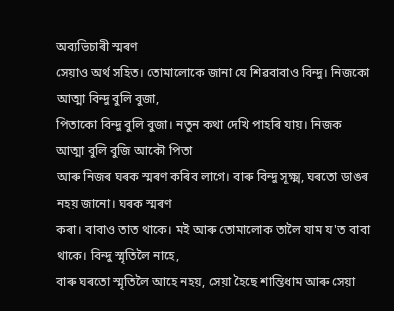অব্যভিচাৰী স্মৰণ
সেয়াও অৰ্থ সহিত। তোমালোকে জানা যে শিৱবাবাও বিন্দু। নিজকো আত্মা বিন্দু বুলি বুজা,
পিতাকো বিন্দু বুলি বুজা। নতুন কথা দেখি পাহৰি যায়। নিজক আত্মা বুলি বুজি আকৌ পিতা
আৰু নিজৰ ঘৰক স্মৰণ কৰিব লাগে। বাৰু বিন্দু সূক্ষ্ম, ঘৰতো ডাঙৰ নহয় জানো। ঘৰক স্মৰণ
কৰা। বাবাও তাত থাকে। মই আৰু তোমালোক তালৈ যাম য'ত বাবা থাকে। বিন্দু স্মৃতিলৈ নাহে,
বাৰু ঘৰতো স্মৃতিলৈ আহে নহয়, সেয়া হৈছে শান্তিধাম আৰু সেয়া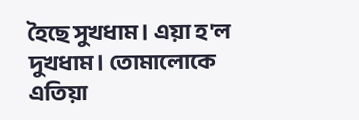হৈছে সুখধাম। এয়া হ'ল
দুখধাম। তোমালোকে এতিয়া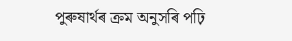পুৰুষাৰ্থৰ ক্ৰম অনুসৰি পঢ়ি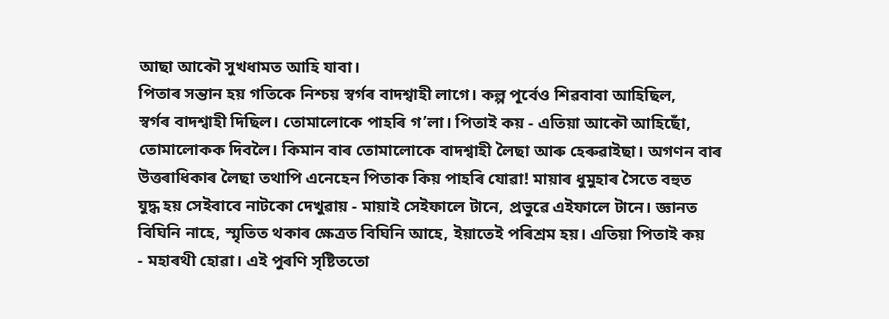আছা আকৌ সুখধামত আহি যাবা।
পিতাৰ সন্তান হয় গতিকে নিশ্চয় স্বর্গৰ বাদশ্বাহী লাগে। কল্প পূৰ্বেও শিৱবাবা আহিছিল,
স্বৰ্গৰ বাদশ্বাহী দিছিল। তোমালোকে পাহৰি গ’লা। পিতাই কয় - এতিয়া আকৌ আহিছোঁ,
তোমালোকক দিবলৈ। কিমান বাৰ তোমালোকে বাদশ্বাহী লৈছা আৰু হেৰুৱাইছা। অগণন বাৰ
উত্তৰাধিকাৰ লৈছা তথাপি এনেহেন পিতাক কিয় পাহৰি যোৱা! মায়াৰ ধুমুহাৰ সৈতে বহুত
যুদ্ধ হয় সেইবাবে নাটকো দেখুৱায় - মায়াই সেইফালে টানে, প্ৰভুৱে এইফালে টানে। জ্ঞানত
বিঘিনি নাহে, স্মৃতিত থকাৰ ক্ষেত্ৰত বিঘিনি আহে, ইয়াতেই পৰিশ্ৰম হয়। এতিয়া পিতাই কয়
- মহাৰথী হোৱা। এই পুৰণি সৃষ্টিততো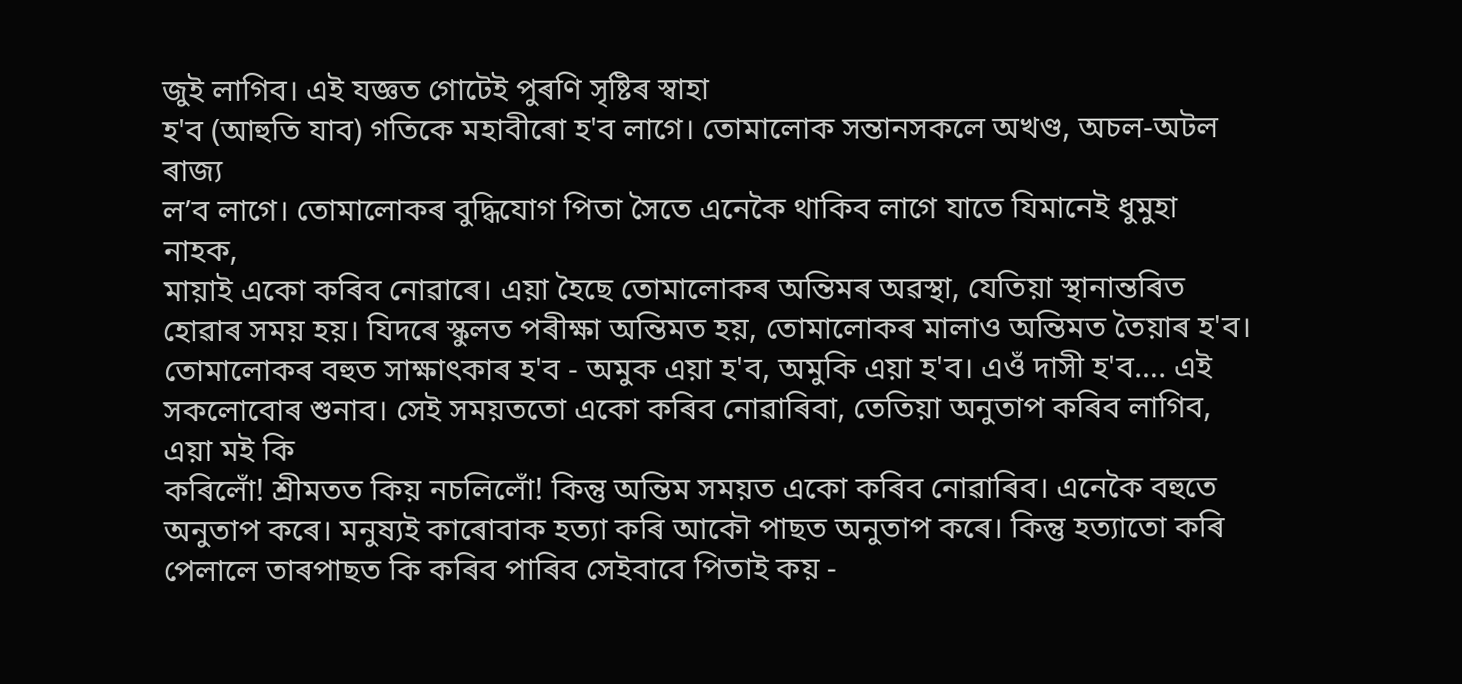জুই লাগিব। এই যজ্ঞত গোটেই পুৰণি সৃষ্টিৰ স্বাহা
হ'ব (আহুতি যাব) গতিকে মহাবীৰো হ'ব লাগে। তোমালোক সন্তানসকলে অখণ্ড, অচল-অটল ৰাজ্য
ল’ব লাগে। তোমালোকৰ বুদ্ধিযোগ পিতা সৈতে এনেকৈ থাকিব লাগে যাতে যিমানেই ধুমুহা নাহক,
মায়াই একো কৰিব নোৱাৰে। এয়া হৈছে তোমালোকৰ অন্তিমৰ অৱস্থা, যেতিয়া স্থানান্তৰিত
হোৱাৰ সময় হয়। যিদৰে স্কুলত পৰীক্ষা অন্তিমত হয়, তোমালোকৰ মালাও অন্তিমত তৈয়াৰ হ'ব।
তোমালোকৰ বহুত সাক্ষাৎকাৰ হ'ব - অমুক এয়া হ'ব, অমুকি এয়া হ'ব। এওঁ দাসী হ'ব…. এই
সকলোবোৰ শুনাব। সেই সময়ততো একো কৰিব নোৱাৰিবা, তেতিয়া অনুতাপ কৰিব লাগিব, এয়া মই কি
কৰিলোঁ! শ্রীমতত কিয় নচলিলোঁ! কিন্তু অন্তিম সময়ত একো কৰিব নোৱাৰিব। এনেকৈ বহুতে
অনুতাপ কৰে। মনুষ্যই কাৰোবাক হত্যা কৰি আকৌ পাছত অনুতাপ কৰে। কিন্তু হত্যাতো কৰি
পেলালে তাৰপাছত কি কৰিব পাৰিব সেইবাবে পিতাই কয় -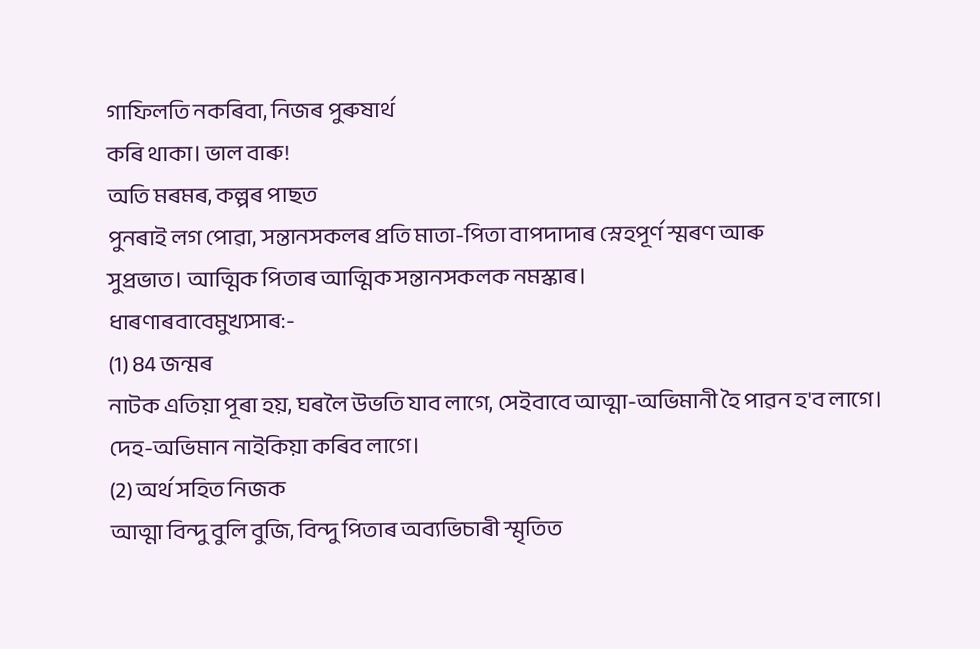গাফিলতি নকৰিবা, নিজৰ পুৰুষাৰ্থ
কৰি থাকা। ভাল বাৰু!
অতি মৰমৰ, কল্পৰ পাছত
পুনৰাই লগ পোৱা, সন্তানসকলৰ প্ৰতি মাতা-পিতা বাপদাদাৰ স্নেহপূৰ্ণ স্মৰণ আৰু
সুপ্ৰভাত। আত্মিক পিতাৰ আত্মিক সন্তানসকলক নমস্কাৰ।
ধাৰণাৰবাবেমুখ্যসাৰ:-
(1) 84 জন্মৰ
নাটক এতিয়া পূৰা হয়, ঘৰলৈ উভতি যাব লাগে, সেইবাবে আত্মা-অভিমানী হৈ পাৱন হ'ব লাগে।
দেহ-অভিমান নাইকিয়া কৰিব লাগে।
(2) অৰ্থ সহিত নিজক
আত্মা বিন্দু বুলি বুজি, বিন্দু পিতাৰ অব্যভিচাৰী স্মৃতিত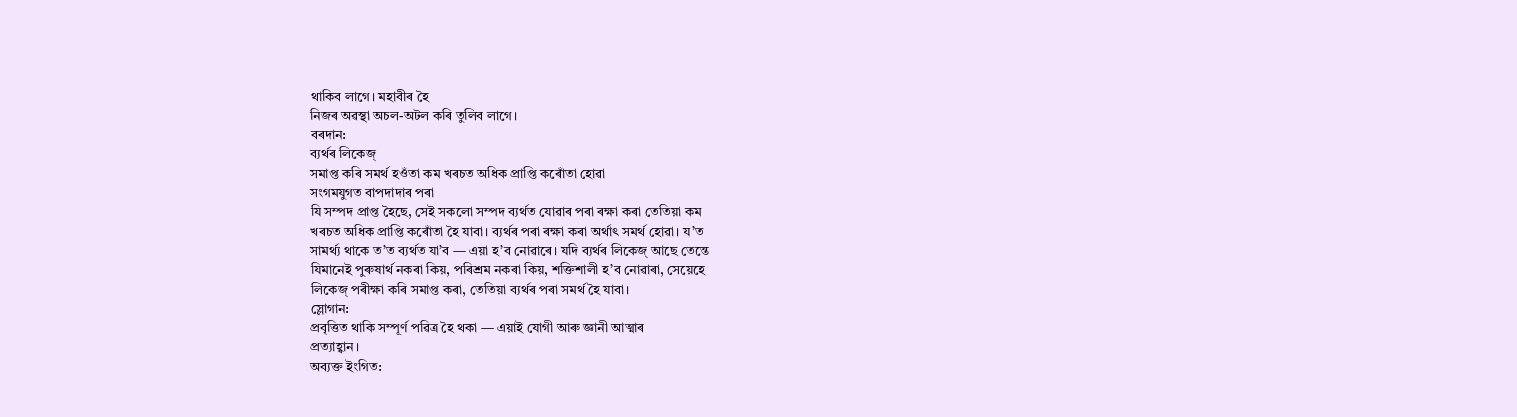থাকিব লাগে। মহাবীৰ হৈ
নিজৰ অৱস্থা অচল-অটল কৰি তুলিব লাগে।
বৰদান:
ব্যৰ্থৰ লিকেজ্
সমাপ্ত কৰি সমৰ্থ হওঁতা কম খৰচত অধিক প্ৰাপ্তি কৰোঁতা হোৱা
সংগমযুগত বাপদাদাৰ পৰা
যি সম্পদ প্ৰাপ্ত হৈছে, সেই সকলো সম্পদ ব্যৰ্থত যোৱাৰ পৰা ৰক্ষা কৰা তেতিয়া কম
খৰচত অধিক প্ৰাপ্তি কৰোঁতা হৈ যাবা। ব্যৰ্থৰ পৰা ৰক্ষা কৰা অৰ্থাৎ সমৰ্থ হোৱা। য’ত
সামৰ্থ্য থাকে ত’ত ব্যৰ্থত যা’ব — এয়া হ’ব নোৱাৰে। যদি ব্যৰ্থৰ লিকেজ্ আছে তেন্তে
যিমানেই পুৰুষাৰ্থ নকৰা কিয়, পৰিশ্ৰম নকৰা কিয়, শক্তিশালী হ’ব নোৱাৰা, সেয়েহে
লিকেজ্ পৰীক্ষা কৰি সমাপ্ত কৰা, তেতিয়া ব্যৰ্থৰ পৰা সমৰ্থ হৈ যাবা।
স্লোগান:
প্ৰবৃত্তিত থাকি সম্পূৰ্ণ পৱিত্ৰ হৈ থকা — এয়াই যোগী আৰু জ্ঞানী আত্মাৰ
প্ৰত্যাহ্বান।
অব্যক্ত ইংগিত: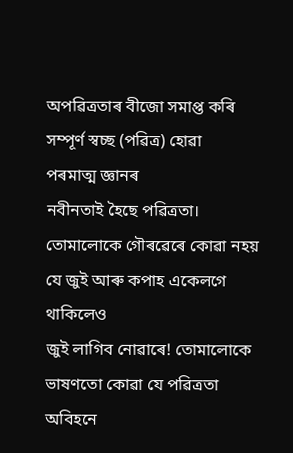অপৱিত্ৰতাৰ বীজো সমাপ্ত কৰি সম্পূৰ্ণ স্বচ্ছ (পৱিত্ৰ) হোৱা
পৰমাত্ম জ্ঞানৰ
নবীনতাই হৈছে পৱিত্ৰতা। তোমালোকে গৌৰৱেৰে কোৱা নহয় যে জুই আৰু কপাহ একেলগে থাকিলেও
জুই লাগিব নোৱাৰে! তোমালোকে ভাষণতো কোৱা যে পৱিত্ৰতা অবিহনে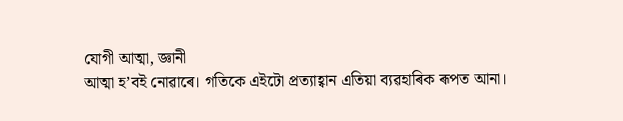যোগী আত্মা, জ্ঞানী
আত্মা হ’বই নোৱাৰে। গতিকে এইটো প্ৰত্যাহ্বান এতিয়া ব্যৱহাৰিক ৰূপত আনা।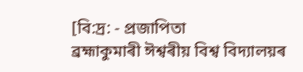[বি:দ্ৰ: - প্ৰজাপিতা
ব্ৰহ্মাকুমাৰী ঈশ্বৰীয় বিশ্ব বিদ্যালয়ৰ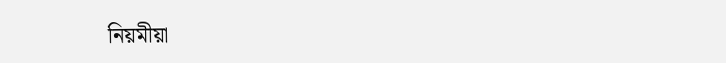নিয়মীয়া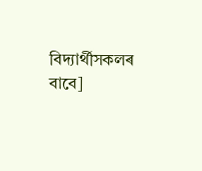বিদ্যাৰ্থীসকলৰ বাবে]